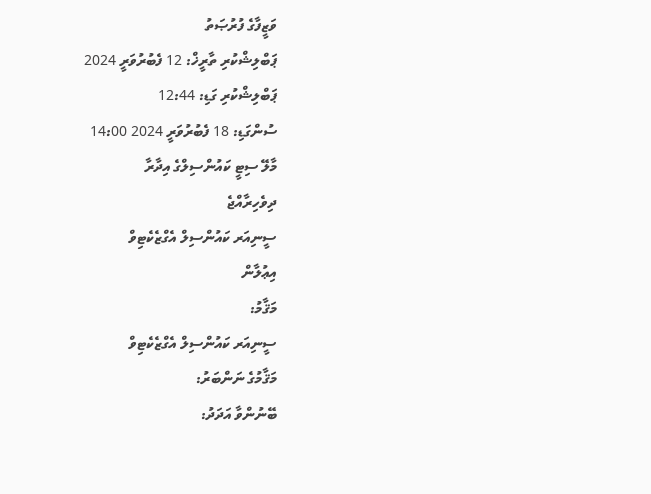ވަޒީފާގެ ފުރުޞަތު
ޕަބްލިޝްކުރި ތާރީޚް: 12 ފެބުރުވަރީ 2024
ޕަބްލިޝްކުރި ގަޑި: 12:44
ސުންގަޑި: 18 ފެބުރުވަރީ 2024 14:00
މާލޭ ސިޓީ ކައުންސިލްގެ އިދާރާ
ދިވެހިރާއްޖެ
ސީނިއަރ ކައުންސިލް އެގްޒެކެޓިވް
އިޢުލާން
މަޤާމު:
ސީނިއަރ ކައުންސިލް އެގްޒެކެޓިވް
މަޤާމުގެ ނަންބަރު:
ބޭނުންވާ އަދަދު: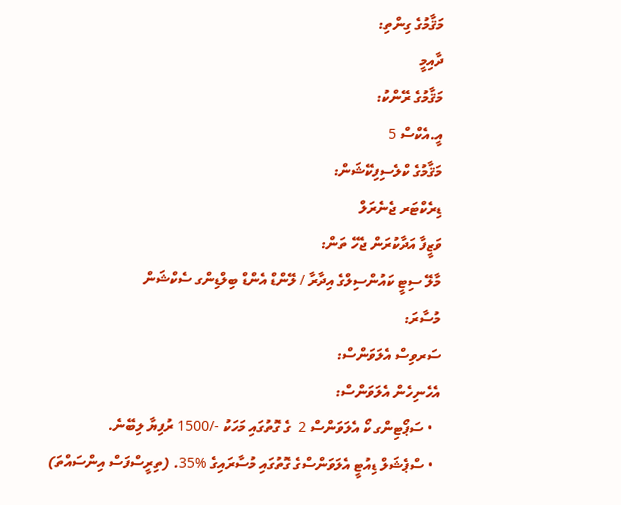މަޤާމުގެ ގިންތި:
ދާއިމީ
މަޤާމުގެ ރޭންކު:
އީ.އެކްސް 5
މަޤާމުގެ ކްލެސިފިކޭޝަން:
ޑިރެކްޓަރ ޖެނެރަލް
ވަޒީފާ އަދާކުރަން ޖެހޭ ތަން:
މާލޭ ސިޓީ ކައުންސިލްގެ އިދާރާ / ލޭންޑް އެންޑް ބިލްޑިންގ ސެކްޝަން
މުސާރަ:
ސަރވިސް އެލަވަންސް:
އެހެނިހެން އެލަވަންސް:
  • ސަޕޯޓިންގ ކޯ އެލަވަންސް 2  ގެ ގޮތުގައި މަހަކު -/1500 ރުފިޔާ ލިބޭނެ.
  • ސްޕެޝަލް ޑިއުޓީ އެލަވަންސްގެ ގޮތުގައި މުސާރައިގެ %35. (ތިރީސްފަސް އިންސައްތަ)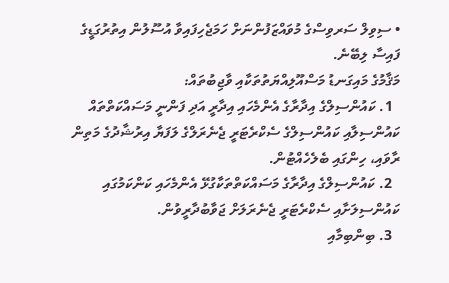• ސިވިލް ސަރވިސްގެ މުވައްޒަފުންނަށް ހަމަޖެހިފައިވާ އުސޫލުން އިތުރުގަޑީގެ ފައިސާ ލިބޭނެ.
މަޤާމުގެ މައިގަނޑު މަސްއޫލިއްޔަތުތަކާއި ވާޖިބުތައް:
  1. ކައުންސިލްގެ އިދާރާގެ އެންމެހައި އިދާރީ އަދި ފަންނީ މަސައްކަތްތައް ކައުންސިލާއި ކައުންސިލްގެ ސެކްރެޓަރީ ޖެނެރަލްގެ ލަފަޔާ އިރުޝާދުގެ މަތިން ރާވައި، ހިންގައި ބެލެހެއްޓުން.
  2. ކައުންސިލްގެ އިދާރާގެ މަސައްކަތްތަކާގުޅޭ އެންމެހައި ކަންކަމުގައި ކައުންސިލަށާއި ސެކްރެޓަރީ ޖެނެރަލަށް ޖަވާބުދާރީވުން.
  3. ބިންބިމާއި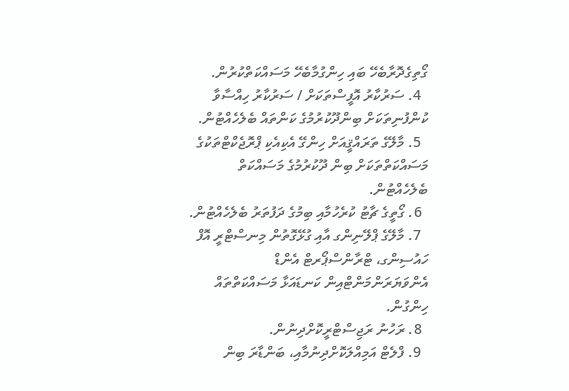ގޯތިގެދޮރާބެހޭ ބައި ހިންގުމާބެހޭ މަސައްކަތްކުރުން.
  4. ސަރުކާރު އޮފީސްތަކަށް / ސަރުކާރު ހިއްސާވާ ކުންފުނިތަކަށް ބިންދޫކުރުމުގެ ކަންތައް ބެލެހެއްޓުން.
  5. މާލޭގެ ތަރައްޤީއަށް ހިންގޭ އެކިއެކި ޕްރޮޖެކްޓްތަކުގެ މަސައްކަތްތަކަށް ބިން ދޫކުރުމުގެ މަސައްކަތް ބެލެހެއްޓުން.
  6. ގޯތީގެ ޗާޓު ކުރެހުމާއި ބިމުގެ ދަފުތަރު ބެލެހެއްޓުން.
  7. މާލޭގެ ޕްލޭނިންގ އާއި ގުޅޭގޮތުން މިނސްޓްރީ އޮފް ހައުސިންގ، ޓްރާންސްޕޯރޓް އެންޑް އެންވަޔަރަންމަންޓްއިން ކަނޑައަޅާ މަސައްކަތްތައް ހިންގުން.
  8. ރަހުނު ރަޖިސްޓްރީކޮށްދިނުން.
  9. ފްލެޓް އަމިއްލަކޮށްދިނުމާއި، ބަންޑާރަ ބިން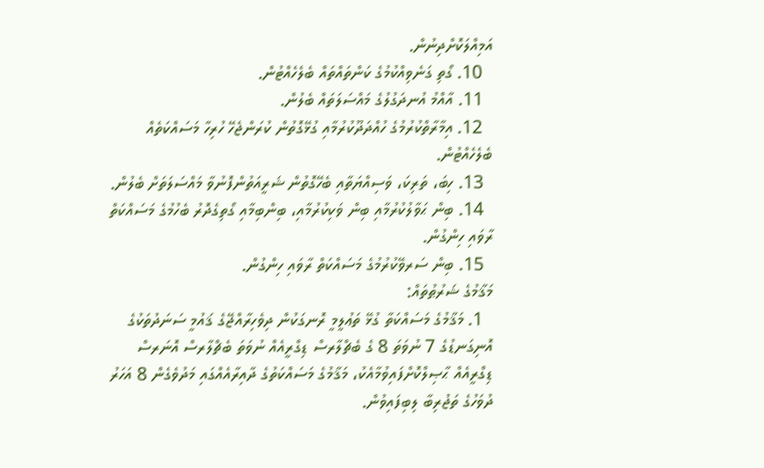އަމިއްލަކޮށްދިނުން.
  10. ގޯތި ގަނެވިއްކުމުގެ ކަންތައްތައް ބެލެހެއްޓުން.
  11. އާއްމު އުނދަގުލުގެ މައްސަލަތައް ބެލުން.
  12. އިމާރާތްކުރުމުގެ ހުއްދަދޫކުރުމާއި ގުޅޭގޮތުން ކުރަންޖެހޭ ހުރިހާ މަސައްކަތެއް ބެލެހެއްޓުން.
  13. ހިބަ، ތަރިކަ، ވަސިއްޔަތާއި ބެހޭގޮތުން ޝަރީއަތުންފޮނުވާ މައްސަލަތަށް ބެލުން.
  14. ބިން ޙަވާލުކުރުމާއި ބިން ވަކިކުރުމާއި، ބިންބިމާއި ގޯތިގެދޮރު ބެހުމުގެ މަސައްކަތް ރާވައި ހިންގުން.
  15. ބިން ސަރވޭކުރުމުގެ މަސައްކަތް ރާވައި ހިންގުން.
މަޤާމުގެ ޝަރުޠުތައް:
  1. މަޤާމުގެ މަސައްކަތާ ގުޅޭ ތަޢުލީމީ ރޮނގަކުން ދިވެހިރާއްޖޭގެ ޤައުމީ ސަނަދުތަކުގެ އޮނިގަނޑުގެ 7 ނުވަތަ 8 ގެ ބެޗްލާރސް ޑިގްރީއެއް ނުވަތަ ބެޗްލާރސް އޮނަރސް ޑިގްރީއެއް ޙާޞިލްކޮށްފައިވުމާއެކު، މަޤާމުގެ މަސައްކަތުގެ ދާއިރާއެއްގައި މަދުވެގެން 8 އަހަރު ދުވަހުގެ ތަޖުރިބާ ލިބިފައިވުން.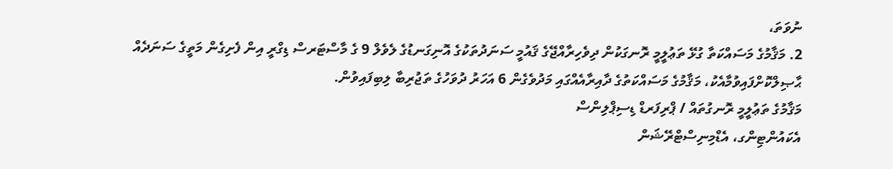ނުވަތަ،
2. މަޤާމުގެ މަސައްކަތާ ގުޅޭ ތަޢުލީމީ ރޮނގަކުން ދިވެހިރާއްޖޭގެ ޤައުމީ ސަނަދުތަކުގެ އޮނިގަނޑުގެ ލެވެލް 9 ގެ މާސްޓަރސް ޑިގްރީ އިން ފެށިގެން މަތީގެ ސަނަދެއް ޙާޞިލްކޮށްފައިވުމާއެކު، މަޤާމުގެ މަސައްކަތުގެ ދާއިރާއެއްގައި މަދުވެގެން 6 އަހަރު ދުވަހުގެ ތަޖުރިބާ ލިބިފައިވުން.
މަޤާމުގެ ތަޢުލީމީ ރޮނގުތައް / ޕްރިފަރޑް ޑިސިޕްލިންސް
އެކައުންޓިންގ، އެޑްމިނިސްޓްރޭޝަން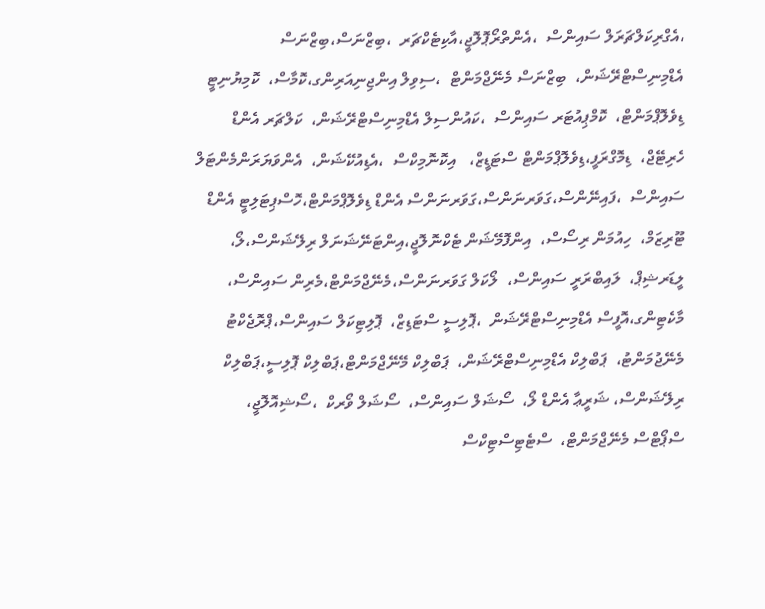،އެގްރިކަލްޗަރަލް ސައިންސް  ،އެންތްރޯޕޮލޮޖީ،އާކިޓެކްޗަރ  ،ބިޒްނަސް،ބިޒްނަސް އެޑްމިނިސްޓްރޭޝަން،  ބިޒްނަސް މެނޭޖްމަންޓް  ،ސިވިލް އިންޖިނިއަރިންގ،ކޮމާސް،  ކޮމިޔުނިޓީ ޑިވެލޮޕްމަންޓް،  ކޮމްޕިއުޓަރ ސައިންސް  ،ކައުންސިލް އެޑްމިނިސްޓްރޭޝަން،  ކަލްޗަރ އެންޑް ހެރިޓޭޖް،  ޑިމޮގްރަފީ،ޑިވެލޮޕްމަންޓް ސްޓަޑީޒް،   އިކޮނޮމިކްސް  ،އެޑިއުކޭޝަން،  އެންވަޔަރަންމެންޓަލް ސައިންސް  ،ފައިނޭންސް،ގަވަރނަންސް،ގަވަރނަންސް އެންޑް ޑިވެލޮޕްމަންޓް،ހޮސްޕިޓަލިޓީ އެންޑް ޓޫރިޒަމް،  ހިއުމަން ރިސޯސް،  އިންފޮމޭޝަން ޓެކްނޮލޮޖީ،އިންޓަނޭޝަނަލް ރިލޭޝަންސް،ލޯ،  ލީޑަރޝިޕް،  ލައިބްރަރީ ސައިންސް،  ލޯކަލް ގަވަރނަންސް،މެނޭޖްމަންޓް،މެރިން ސައިންސް،  މާކެޓިންގ،އޮފީސް އެޑްމިނިސްޓްރޭޝަން  ،ޕޮލިސީ ސްޓަޑިޒް،  ޕޮލިޓިކަލް ސައިންސް،ޕްރޮޖެކްޓު މެނޭޖުމަންޓު،  ޕަބްލިކް އެޑްމިނިސްޓްރޭޝަން،  ޕަބްލިކް މޭނޭޖްމަންޓް،ޕަބްލިކް ޕޮލިސީ،ޕަބްލިކް ރިލޭޝަންސް، ޝަރީޢާ އެންޑް ލޯ،  ސޯޝަލް ސައިންސް،  ސޯޝަލް ވޯރކް  ،ސޯޝިއޮލޮޖީ،  ސްޕޯޓްސް މެނޭޖްމަންޓް،  ސްޓެޓިސްޓިކްސް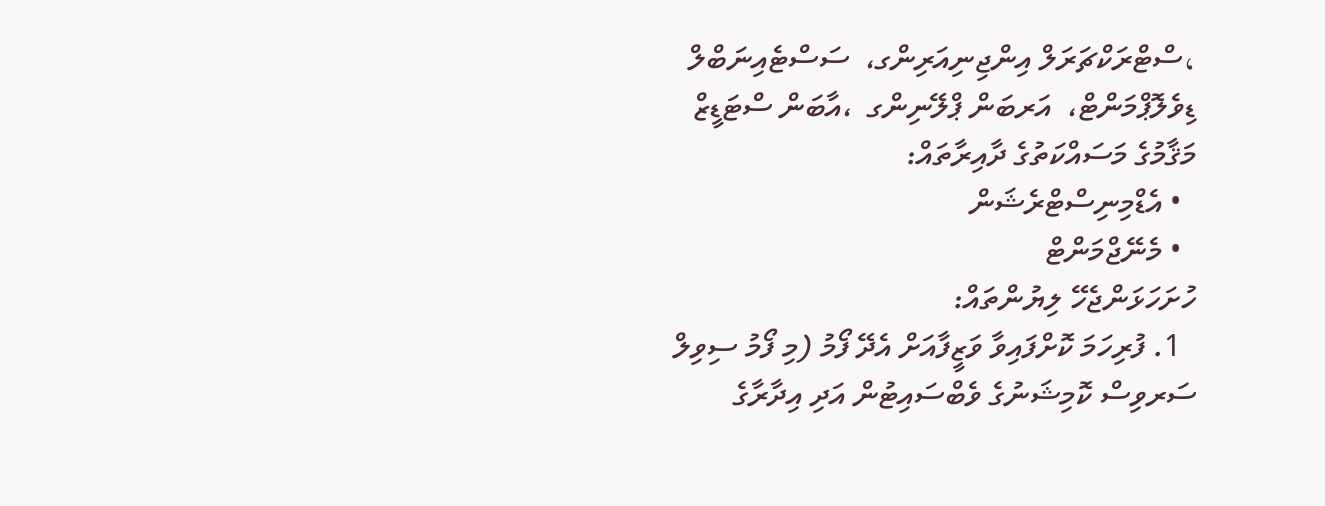،ސްޓްރަކްޗަރަލް އިންޖިނިއަރިންގ،  ސަސްޓެއިނަބްލް ޑިވެލޮޕްމަންޓް،  އަރބަން ޕްލޭނިންގ  ،އާބަން ސްޓަޑީޒް
މަޤާމުގެ މަސައްކަތުގެ ދާއިރާތައް:
  • އެޑްމިނިސްޓްރެޝަން
  • މެނޭޖްމަންޓް
ހުށަހަޅަންޖެހޭ ލިޔުންތައް:
  1. ފުރިހަމަ ކޮށްފައިވާ ވަޒީފާއަށް އެދޭ ފޯމު (މި ފޯމު ސިވިލް ސަރވިސް ކޮމިޝަނުގެ ވެބްސައިޓުން އަދި އިދާރާގެ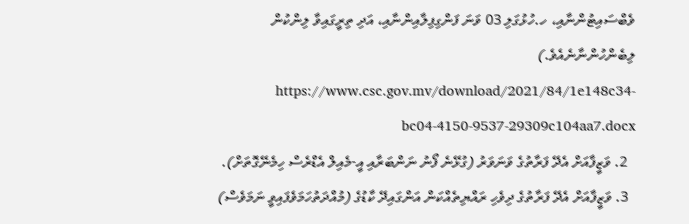ވެބްސައިޓުންނާއި، ހ.ހުޅުގަލި 03 ވަނަ ފަންގިފިލާއިންނާއި، އަދި ތިރީގައިވާ ލިންކުން ލިބެންހުންނާނެއެވެ.)  https://www.csc.gov.mv/download/2021/84/1e148c34-bc04-4150-9537-29309c104aa7.docx
  2. ވަޒީފާއަށް އެދޭ ފަރާތުގެ ވަނަވަރު (ގުޅޭނެ ފޯނު ނަންބަރާއި އީ-މެއިލް އެޑްރެސް ހިމެނޭގޮތަށް).
  3. ވަޒީފާއަށް އެދޭ ފަރާތުގެ ދިވެހި ރައްޔިތެއްކަން އަންގައިދޭ ކާޑުގެ (މުއްދަތުހަމަވެފައިވީ ނަމަވެސް)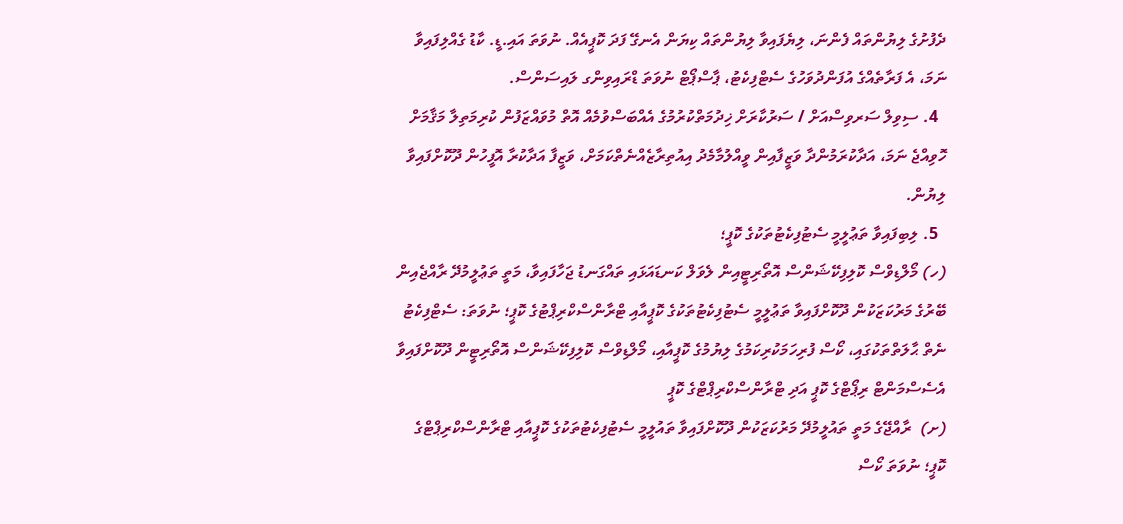ދެފުށުގެ ލިޔުންތައް ފެންނަ، ލިޔެފައިވާ ލިޔުންތައް ކިޔަން އެނގޭ ފަދަ ކޮޕީއެއް. ނުވަތަ އައި.ޑީ. ކާޑު ގެއްލިފައިވާ ނަމަ، އެ ފަރާތެއްގެ އުފަންދުވަހުގެ ސެޓްފިކެޓު، ޕާސްޕޯޓް ނުވަތަ ޑްރައިވިންގ ލައިސަންސް.
  4. ސިވިލް ސަރވިސްއަށް / ސަރުކާރަށް ޚިދުމަތްކުރުމުގެ އެއްބަސްވުމެއް އޮތް މުވައްޒަފުން ކުރިމަތިލާ މަޤާމަށް ހޮވިއްޖެ ނަމަ، އަދާކުރަމުންދާ ވަޒީފާއިން ވީއްލުމާމެދު އިއުތިރާޒެއްނެތްކަމަށް، ވަޒީފާ އަދާކުރާ އޮފީހުން ދޫކޮށްފައިވާ ލިޔުން.
  5. ލިބިފައިވާ ތަޢުލީމީ ސެޓުފިކެޓުތަކުގެ ކޮޕީ؛
(ހ) މޯލްޑިވްސް ކޮލިފިކޭޝަންސް އޮތޯރިޓީއިން ލެވަލް ކަނޑައަޅައި ތައްގަނޑު ޖަހާފައިވާ، މަތީ ތަޢުލީމުދޭ ރާއްޖެއިން ބޭރުގެ މަރުކަޒަކުން ދޫކޮށްފައިވާ ތަޢުލީމީ ސެޓުފިކެޓުތަކުގެ ކޮޕީއާއި ޓްރާންސްކްރިޕްޓުގެ ކޮޕީ؛ ނުވަތަ: ސެޓްފިކެޓު ނެތް ޙާލަތްތަކުގައި، ކޯސް ފުރިހަމަކުރިކަމުގެ ލިޔުމުގެ ކޮޕީއާއި، މޯލްޑިވްސް ކޮލިފިކޭޝަންސް އޮތޯރިޓީން ދޫކޮށްފައިވާ އެސެސްމަންޓް ރިޕޯޓްގެ ކޮޕީ އަދި ޓްރާންސްކްރިޕްޓްގެ ކޮޕީ
(ށ)  ރާއްޖޭގެ މަތީ ތައުލީމުދޭ މަރުކަޒަކުން ދޫކޮށްފައިވާ ތައުލީމީ ސެޓުފިކެޓުތަކުގެ ކޮޕީއާއި ޓްރާންސްކްރިޕްޓްގެ ކޮޕީ؛ ނުވަތަ ކޯސް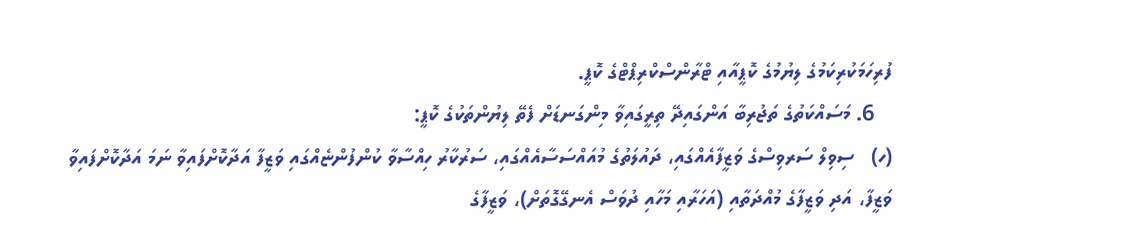ފުރިހަމަކުރިކަމުގެ ލިޔުމުގެ ކޮޕީއާއި ޓްރާންސްކްރިޕްޓްގެ ކޮޕީ.
   6. މަސައްކަތުގެ ތަޖުރިބާ އަންގައިދޭ ތިރީގައިވާ މިންގަނޑަށް ފެތޭ ލިޔުންތަކުގެ ކޮޕީ:
(ހ)   ސިވިލް ސަރވިސްގެ ވަޒީފާއެއްގައި، ދައުލަތުގެ މުއައްސަސާއެއްގައި، ސަރުކާރު ހިއްސާވާ ކުންފުންޏެއްގައި ވަޒީފާ އަދާކޮށްފައިވާ ނަމަ އަދާކޮށްފައިވާ ވަޒީފާ، އަދި ވަޒީފާގެ މުއްދަތާއި (އަހަރާއި މަހާއި ދުވަސް އެނގޭގޮތަށް)، ވަޒީފާގެ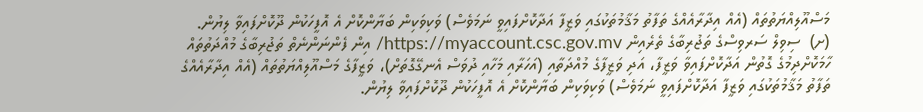މަސްއޫލިއްޔަތުތައް (އެއް އިދާރާއެއްގެ ތަފާތު މަޤާމުތަކުގައި ވަޒީފާ އަދާކޮށްފައިވީ ނަމަވެސް) ވަކިވަކިން ބަޔާންކޮށް އެ އޮފީހަކުން ދޫކޮށްފައިވާ ލިޔުން.
(ށ)  ސިވިލް ސަރވިސްގެ ތަޖުރިބާގެ ތެރެއިން https://myaccount.csc.gov.mv/ އިން ފެންނަންނެތް ތަޖުރިބާގެ މުއްދަތުތައް ހާމަކޮށްދިމުގެ ގޮތުން އަދާކޮށްފައިވާ ވަޒީފާ، އަދި ވަޒީފާގެ މުއްދަތާއި (އަހަރާއި މަހާއި ދުވަސް އެނގޭގޮތަށް)، ވަޒީފާގެ މަސްއޫލިއްޔަތުތައް (އެއް އިދާރާއެއްގެ ތަފާތު މަޤާމުތަކުގައި ވަޒީފާ އަދާކޮށްފައިވީ ނަމަވެސް) ވަކިވަކިން ބަޔާންކޮށް އެ އޮފީހަކުން ދޫކޮށްފައިވާ ލިޔުން.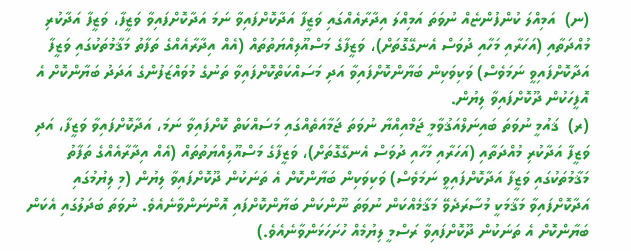(ނ)  އަމިއްލަ ކުންފުންޏެއް ނުވަތަ އަމިއްލަ އިދާރާއެއްގައި ވަޒީފާ އަދާކޮށްފައިވާ ނަމަ އަދާކޮށްފައިވާ ވަޒީފާ، ވަޒީފާ އަދާކުރި މުއްދަތާއި (އަހަރާއި މަހާއި ދުވަސް އެނގޭގޮތަށް)، ވަޒީފާގެ މަސްއޫލިއްޔަތުތައް (އެއް އިދާރާއެއްގެ ތަފާތު މަޤާމުތަކުގައި ވަޒީފާ އަދާކޮށްފައިވީ ނަމަވެސް) ވަކިވަކިން ބަޔާންކޮށްފައިވާ އަދި މަސައްކަތްކޮށްފައިވާ ތަނުގެ މުވައްޒަފުންގެ އަދަދު ބަޔާންކޮށް އެ އޮފީހަކުން ދޫކޮށްފައިވާ ލިޔުން.
(ރ)  ޤައުމީ ނުވަތަ ބައިނަލްއަޤުވާމީ ޖަމްއިއްޔާ ނުވަތަ ޖަމާއަތެއްގައި މަސައްކަތް ކޮށްފައިވާ ނަމަ، އަދާކޮށްފައިވާ ވަޒީފާ، އަދި ވަޒީފާ އަދާކުރި މުއްދަތާއި (އަހަރާއި މަހާއި ދުވަސް އެނގޭގޮތަށް)، ވަޒީފާގެ މަސްއޫލިއްޔަތުތައް (އެއް އިދާރާއެއްގެ ތަފާތު މަޤާމުތަކުގައި ވަޒީފާ އަދާކޮށްފައިވީ ނަމަވެސް) ވަކިވަކިން ބަޔާންކޮށް އެ ތަނަކުން ދޫކޮށްފައިވާ ލިޔުން (މި ލިޔުމުގައި އަދާކޮށްފައިވާ މަޤާމަކީ މުސާރަދެވޭ މަޤާމެއްކަން ނުވަތަ ނޫންކަން ބަޔާންކޮށްފައި އޮންނަންވާނެއެވެ. ނުވަތަ ބަދަލުގައި އެކަން ބަޔާންކޮށް އެ ތަނަކުން ދޫކޮށްފައިވާ ރަސްމީ ލިޔުމެއް ހުށަހަޅަންވާނެއެވެ.)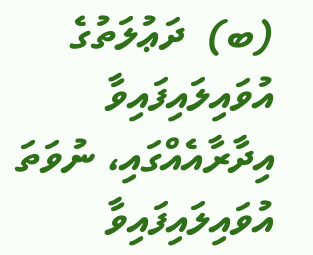(ބ)  ދަޢުލަތުގެ އުވައިލައިފައިވާ އިދާރާއެއްގައި، ނުވަތަ އުވައިލައިފައިވާ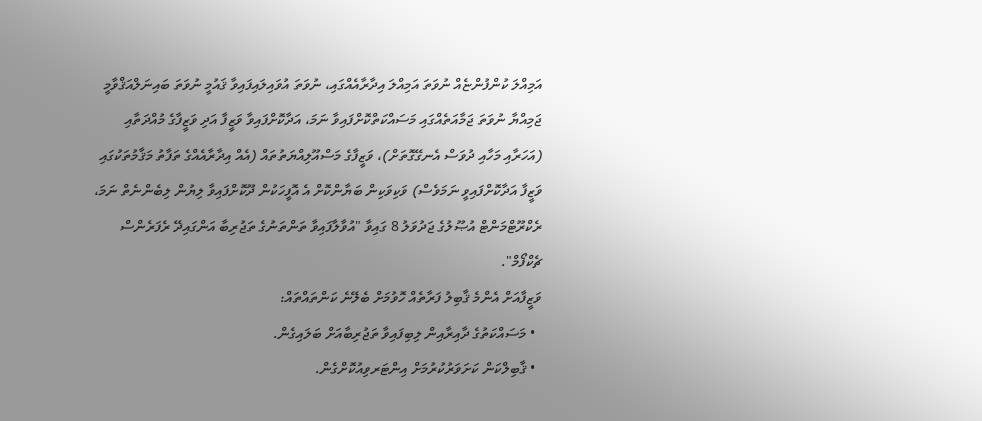އަމިއްލަ ކުންފުންޏެއް ނުވަތަ އަމިއްލަ އިދާރާއެއްގައި، ނުވަތަ އުވައިލައިފައިވާ ޤައުމީ ނުވަތަ ބައިނަލްއަޤްވާމީ ޖަމިއްޔާ ނުވަތަ ޖަމާއަތެއްގައި މަސައްކަތްކޮށްފައިވާ ނަމަ، އަދާކޮށްފައިވާ ވަޒީފާ އަދި ވަޒީފާގެ މުއްދަތާއި (އަހަރާއި މަހާއި ދުވަސް އެނގޭގޮތަށް)، ވަޒީފާގެ މަސްއޫލިއްޔަތުތައް (އެއް އިދާރާއެއްގެ ތަފާތު މަޤާމުތަކުގައި ވަޒީފާ އަދާކޮށްފައިވީ ނަމަވެސް) ވަކިވަކިން ބަޔާންކޮށް އެ އޮފީހަކުން ދޫކޮށްފައިވާ ލިޔުން ލިބެންނެތް ނަމަ، ރެކްރޫޓްމަންޓް އުޞޫލުގެ ޖަދުވަލު 8 ގައިވާ "އުވާލާފައިވާ ތަންތަނުގެ ތަޖުރިބާ އަންގައިދޭ ރެފަރެންސް ޗެކްފޯމް".
ވަޒީފާއަށް އެންމެ ޤާބިލު ފަރާތެއް ހޮވުމަށް ބެލޭނެ ކަންތައްތައް:
  • މަސައްކަތުގެ ދާއިރާއިން ލިބިފައިވާ ތަޖުރިބާއަށް ބަލައިގެން.
  • ޤާބިލްކަން ކަށަވަރުކުރުމަށް އިންޓަރވިއުކޮށްގެން.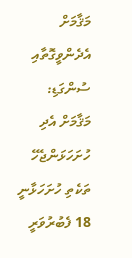މަޤާމަށް އެދެންވީގޮތާއި ސުންގަޑި:
މަޤާމަށް އެދި ހުށަހަޅަންޖެހޭ ތަކެތި ހުށަހަޅާނީ 18 ފެބުރުވަރީ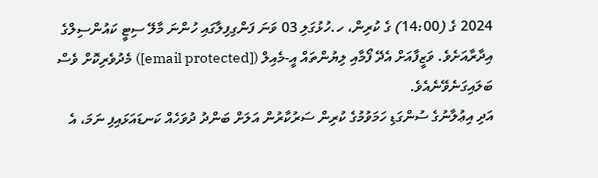2024 ގެ (14:00) ގެ ކުރިން، ހ.ހުޅުގަލި 03 ވަނަ ފަންގިފިލާގައި ހުންނަ މާލޭ ސިޓީ ކައުންސިލްގެ އިދާރާއަށެވެ. ވަޒީފާއަށް އެދޭ ފޯމާއި ލިޔުންތައް އީ-މެއިލް ([email protected]) މެދުވެރިކޮށް ވެސް ބަލައިގަނެވޭނެއެވެ.
އަދި އިޢުލާނުގެ ސުންގަޑި ހަމަވުމުގެ ކުރިން ސަރުކާރުން އަލަށް ބަންދު ދުވަހެއް ކަނޑައަޅައިފި ނަމަ، އެ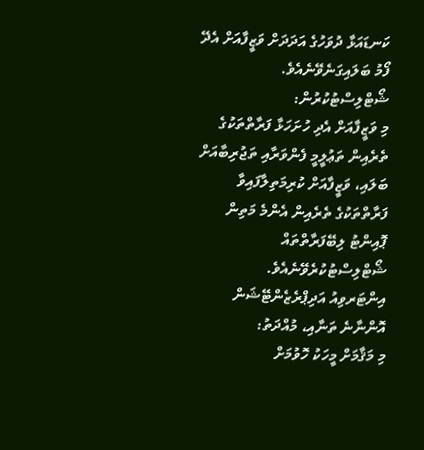ކަނޑައަޅާ ދުވަހުގެ އަދަދަށް ވަޒީފާއަށް އެދޭ ފޯމު ބަލައިގަނެވޭނެއެވެ.
ޝޯޓްލިސްޓުކުރުން:
މި ވަޒީފާއަށް އެދި ހުށަހަޅާ ފަރާތްތަކުގެ ތެރެއިން ތަޢުލީމީ ފެންވަރާއި ތަޖުރިބާއަށް ބަލައި، ވަޒީފާއަށް ކުރިމަތިލާފައިވާ ފަރާތްތަކުގެ ތެރެއިން އެންމެ މަތިން ޕޮއިންޓު ލިބޭފަރާތްތައް ޝޯޓްލިސްޓުކުރެވޭނެއެވެ.
އިންޓަރވިއު އަދިޕްރެޒެންޓޭޝަން އޮންނާނެ ތަނާއި، މުއްދަތު:
މި މަޤާމަށް މީހަކު ހޮވުމަށް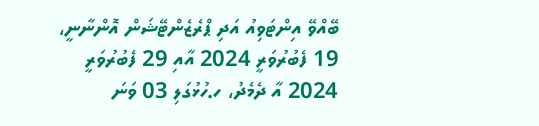ބޭއްވޭ އިންޓަވިއު އަދި ޕްރެޒެންޓޭޝަން އޮންނާނީ، 19 ފެބުރުވަރީ 2024 އާއި 29 ފެބުރުވަރީ 2024 އާ ދެމެދު، ހ.ހުޅުގަލި 03 ވަނަ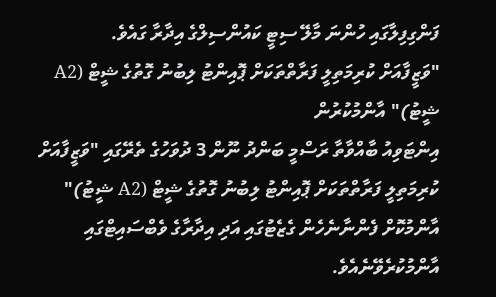ފަންގިފިލާގައި ހުންނަ މާލޭ ސިޓީ ކައުންސިލްގެ އިދާރާ ގައެވެ.
"ވަޒީފާއަށް ކުރިމަތިލީ ފަރާތްތަކަށް ޕޮއިންޓު ލިބުނު ގޮތުގެ ޝީޓް (A2 ޝީޓު)" އާންމުކުރުން
އިންޓަވިއު ބާއްވާތާ ރަސްމީ ބަންދު ނޫން 3 ދުވަހުގެ ތެރޭގައި "ވަޒީފާއަށް ކުރިމަތިލީ ފަރާތްތަކަށް ޕޮއިންޓު ލިބުނު ގޮތުގެ ޝީޓް (A2 ޝީޓު)" އާންމުކޮށް ފެންނާނެހެން ގެޒެޓުގައި އަދި އިދާރާގެ ވެބްސައިޓްގައި އާންމުކުރެވޭނެއެވެ.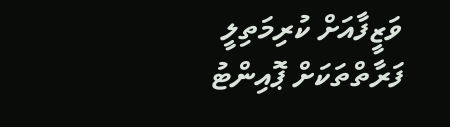ވަޒީފާއަށް ކުރިމަތިލީ ފަރާތްތަކަށް ޕޮއިންޓު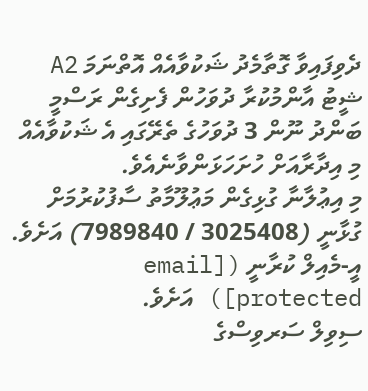ދެވިފައިވާ ގޮތާމެދު ޝަކުވާއެއް އޮތްނަމަ A2 ޝީޓު އާންމުކުރާ ދުވަހުން ފެށިގެން ރަސްމީ ބަންދު ނޫން 3 ދުވަހުގެ ތެރޭގައި އެ ޝަކުވާއެއް މި އިދާރާއަށް ހުށަހަޅަންވާނެއެވެ.
މި އިޢުލާނާ ގުޅިގެން މަޢުލޫމާތު ސާފުކުރުމަށް ގުޅާނީ (3025408 / 7989840) އަށެވެ. އީ-މެއިލް ކުރާނީ ([email protected]) އަށެވެ.
ސިވިލް ސަރވިސްގެ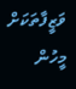ވަޒީފާތަކަށް މީހުން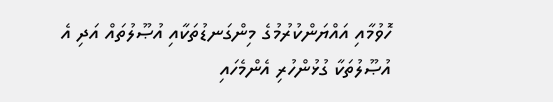ހޮވުމާއި އައްޔަންކުރުމުގެ މިންގަނޑުތަކާއި އުޞޫލުތައް އަދި އެ އުޞޫލުތަކާ ގުޅުންހުރި އެންމެހައި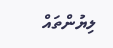ލިޔުންތައް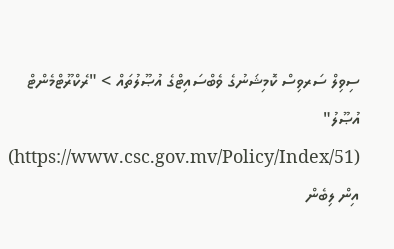ސިވިލް ސަރވިސް ކޮމިޝަނުގެ ވެބްސައިޓްގެ އުޞޫލުތައް > "ރެކްރޫޓްމެންޓް އުޞޫލު" (https://www.csc.gov.mv/Policy/Index/51) އިން ލިބެން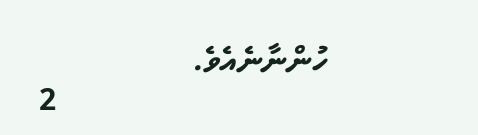ހުންނާނެއެވެ.
                                   2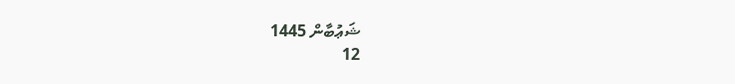ޝަޢުބާން 1445
12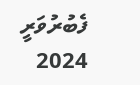ފެބުރުވަރީ 2024